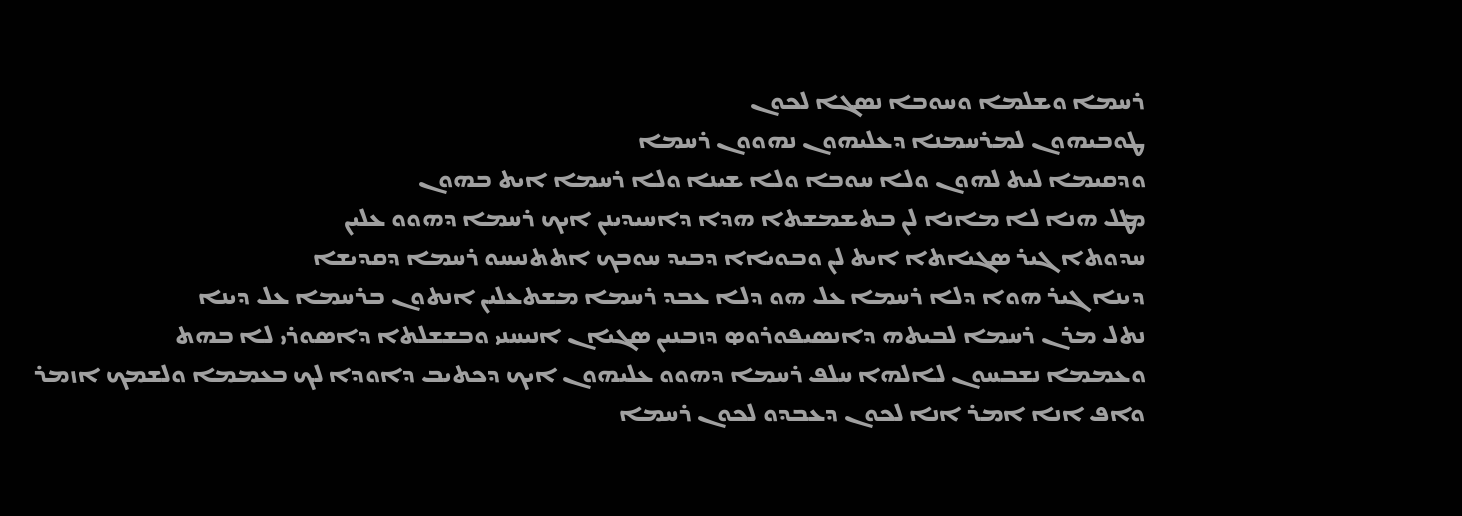ܪܚܡܐ ܘܫܠܡܐ ܘܚܘܒܐ ܢܤܓܐ ܠܟܘܢ
ܛܘܒܝܗܘܢ ܠܡܪܚܡܢܐ ܕܥܠܝܗܘܢ ܢܗܘܘܢ ܪܚܡܐ
ܘܕܩܝܡܐ ܠܝܬ ܠܗܘܢ ܘܠܐ ܚܘܒܐ ܘܠܐ ܫܝܢܐ ܘܠܐ ܪܚܡܐ ܐܝܬ ܒܗܘܢ
ܡܛܠ ܗܢܐ ܠܐ ܡܐܢܐ ܠܢ ܒܬܫܡܫܬܐ ܗܕܐ ܕܐܚܝܕܝܢܢ ܐܝܟ ܪܚܡܐ ܕܗܘܘ ܥܠܝܢ
ܚܕܘܬܐ ܓܝܪ ܤܓܝܐܬܐ ܐܝܬ ܠܢ ܘܒܘܝܐܐ ܕܒܝܕ ܚܘܒܟ ܐܬܬܢܝܚܘ ܪܚܡܐ ܕܩܕܝܫܐ
ܕܝܢܐ ܓܝܪ ܗܘܐ ܕܠܐ ܪܚܡܐ ܥܠ ܗܘ ܕܠܐ ܥܒܕ ܪܚܡܐ ܡܫܬܥܠܝܢ ܐܢܬܘܢ ܒܪܚܡܐ ܥܠ ܕܝܢܐ
ܢܬܠ ܡܪܢ ܪܚܡܐ ܠܒܝܬܗ ܕܐܢܤܝܦܘܪܘܤ ܕܙܒܢܝܢ ܤܓܝܐܢ ܐܢܝܚܢܝ ܘܒܫܫܠܬܐ ܕܐܤܘܪܝ ܠܐ ܒܗܬ
ܘܥܡܡܐ ܢܫܒܚܘܢ ܠܐܠܗܐ ܚܠܦ ܪܚܡܐ ܕܗܘܘ ܥܠܝܗܘܢ ܐܝܟ ܕܟܬܝܒ ܕܐܘܕܐ ܠܟ ܒܥܡܡܐ ܘܠܫܡܟ ܐܙܡܪ
ܘܐܦ ܐܢܐ ܐܡܪ ܐܢܐ ܠܟܘܢ ܕܥܒܕܘ ܠܟܘܢ ܪܚܡܐ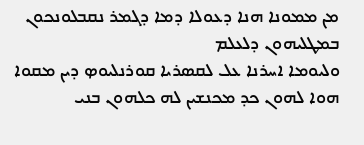ܡܢ ܡܡܘܢܐ ܗܢܐ ܕܥܘܠܐ ܕܡܐ ܕܓܡܪ ܢܩܒܠܘܢܟܘܢ ܒܡܛܠܝܗܘܢ ܕܠܥܠܡ
ܘܠܝܘܡܐ ܐܚܪܢܐ ܥܠ ܠܩܤܪܝܐ ܩܘܪܢܠܝܘܤ ܕܝܢ ܡܩܘܐ ܗܘܐ ܠܗܘܢ ܟܕ ܡܟܢܫܝܢ ܠܗ ܟܠܗܘܢ ܒܢܝ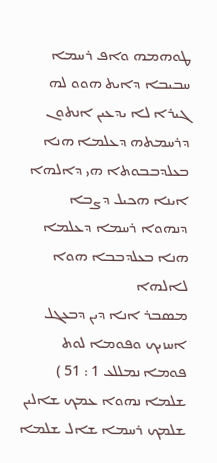ܛܘܗܡܗ ܘܐܦ ܪܚܡܐ ܚܒܝܒܐ ܕܐܝܬ ܗܘܘ ܠܗ
ܓܝܪܐ ܠܐ ܝܕܥܝܢ ܐܢܬܘܢ ܕܪܚܡܬܗ ܕܥܠܡܐ ܗܢܐ ܒܥܠܕܒܒܘܬܐ ܗܝ ܕܐܠܗܐ ܐܝܢܐ ܗܟܝܠ ܕܨܒܐ ܕܢܗܘܐ ܪܚܡܐ ܕܥܠܡܐ ܗܢܐ ܒܥܠܕܒܒܐ ܗܘܐ ܠܐܠܗܐ
ܡܤܒܪ ܐܢܐ ܕܝܢ ܕܒܥܓܠ ܐܚܙܝܟ ܘܦܘܡܐ ܠܘܬ ܦܘܡܐ ܢܡܠܠܥ 1 : 51 ) ܫܠܡܐ ܢܗܘܐ ܥܡܟ ܫܐܠܝܢ ܫܠܡܟ ܪܚܡܐ ܫܐܠ ܫܠܡܐ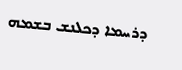ܕܪܚܡܐ ܕܟܠܢܫ ܒܫܡܗ